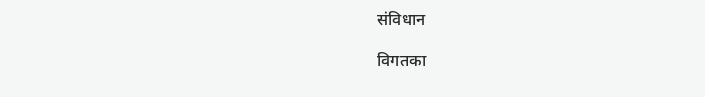संविधान

विगतका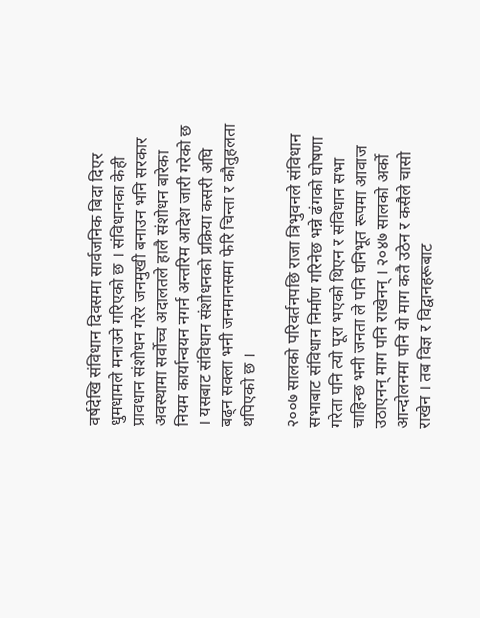वर्षदेखि संविधान दिवसमा सार्वजनिक बिदा दिएर धुमधामले मनाउने गरिएको छ । संविधानका केही प्रावधान संशोधन गरेर जनमुखी बनाउन भनि सरकार अवस्थामा सर्वोच्च अदालतले हालै संशोधन बारेका नियम कार्यान्वयन नगर्न अन्तरिम आदेश जारी गरेको छ । यसबाट संविधान संशोधनको प्रक्रिया कसरी अघि बढ्न सक्ला भनी जनमानसमा फेरि चिन्ता र कौतुहलता थपिएको छ ।

२००७ सालको परिवर्तनपछि राजा त्रिभुवनले संविधान सभाबाट संविधान निर्माण गरिनेछ भन्ने ढंगको घोषणा गरेता पनि त्यो पूरा भएको थिएन र संविधान सभा चाहिन्छ भनी जनता ले पनि घनिभूत रूपमा आवाज उठाएनन् माग पनि राखेनन् । २०४७ सालको अर्को आन्दोलनमा पनि यो माग कतै उठेन र कसैले चासो राखेन । तब विज्ञ र विद्वानहरूबाट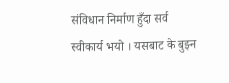संविधान निर्माण हुँदा सर्व स्वीकार्य भयो । यसबाट के बुझ्न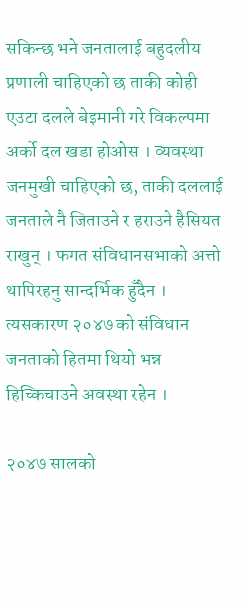सकिन्छ भने जनतालाई बहुदलीय प्रणाली चाहिएको छ ताकी कोही एउटा दलले बेइमानी गरे विकल्पमा अर्को दल खडा होओस । व्यवस्था जनमुखी चाहिएको छ, ताकी दललाई जनताले नै जिताउने र हराउने हैसियत राखुन् । फगत संविधानसभाको अत्तो थापिरहनु सान्दर्भिक हुँदैन । त्यसकारण २०४७ को संविधान जनताको हितमा थियो भन्न हिच्किचाउने अवस्था रहेन ।

२०४७ सालको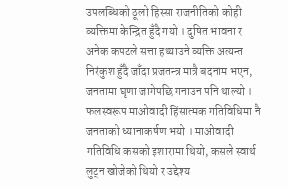उपलब्धिको ठूलो हिस्सा राजनीतिको कोही व्यक्तिमा केन्द्रित हुँदै गयो । दुषित भावना र अनेक कपटले सत्ता हथ्याउने व्यक्ति अत्यन्त निरंकुश हुँदै जाँदा प्रजतन्त्र मात्रै बदनाम भएन, जनतामा घृणा जागेपछि गनाउन पनि थाल्यो । फलस्वरूप माओवादी हिंसात्मक गतिविधिमा नै जनताको ध्यानाकर्षण भयो । माओवादी गतिविधि कसको इशारामा थियो, कसले स्वार्थ लुट्न खोजेको थियो र उद्देश्य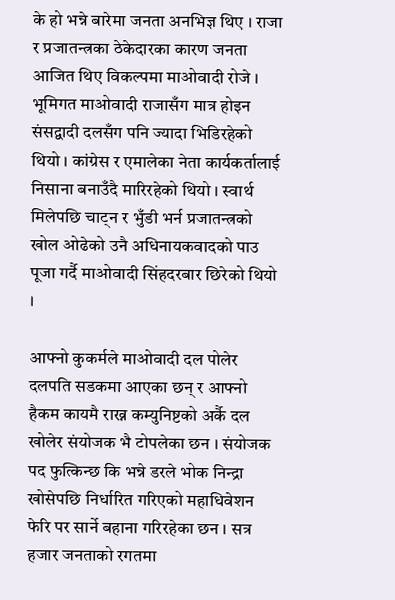के हो भन्ने बारेमा जनता अनभिज्ञ थिए । राजा र प्रजातन्त्रका ठेकेदारका कारण जनता आजित थिए विकल्पमा माओवादी रोजे । भूमिगत माओवादी राजासँग मात्र होइन संसद्वादी दलसँग पनि ज्यादा भिडिरहेको थियो । कांग्रेस र एमालेका नेता कार्यकर्तालाई निसाना बनाउँदै मारिरहेको थियो । स्वार्थ मिलेपछि चाट्न र भुँडी भर्न प्रजातन्त्रको खोल ओढेको उनै अधिनायकवादको पाउ पूजा गर्दै माओवादी सिंहदरबार छिरेको थियो ।

आफ्नो कुकर्मले माओवादी दल पोलेर दलपति सडकमा आएका छन् र आफ्नो हैकम कायमै राख्न कम्युनिष्टको अर्कै दल खोलेर संयोजक भै टोपलेका छन । संयोजक पद फुत्किन्छ कि भन्ने डरले भोक निन्द्रा खोसेपछि निर्धारित गरिएको महाधिवेशन फेरि पर सार्ने बहाना गरिरहेका छन । सत्र हजार जनताको रगतमा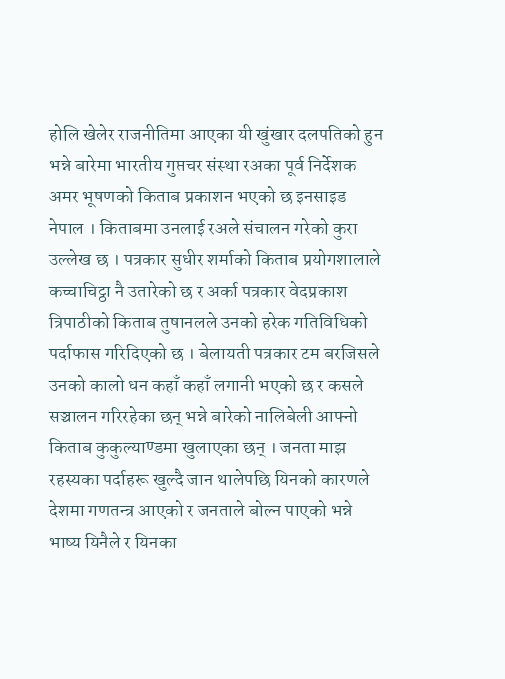होलि खेलेर राजनीतिमा आएका यी खुंखार दलपतिको हुन भन्ने बारेमा भारतीय गुप्तचर संस्था रअका पूर्व निर्देशक अमर भूषणको किताब प्रकाशन भएको छ इनसाइड नेपाल । किताबमा उनलाई रअले संचालन गरेको कुरा उल्लेख छ । पत्रकार सुधीर शर्माको किताब प्रयोगशालाले कच्चाचिट्ठा नै उतारेको छ र अर्का पत्रकार वेदप्रकाश त्रिपाठीको किताब तुषानलले उनको हरेक गतिविधिको पर्दाफास गरिदिएको छ । बेलायती पत्रकार टम बरजिसले उनको कालो धन कहाँ कहाँ लगानी भएको छ र कसले सञ्चालन गरिरहेका छन् भन्ने बारेको नालिबेली आफ्नो किताब कुकुल्याण्डमा खुलाएका छन् । जनता माझ रहस्यका पर्दाहरू खुल्दै जान थालेपछि यिनको कारणले देशमा गणतन्त्र आएको र जनताले बोल्न पाएको भन्ने भाष्य यिनैले र यिनका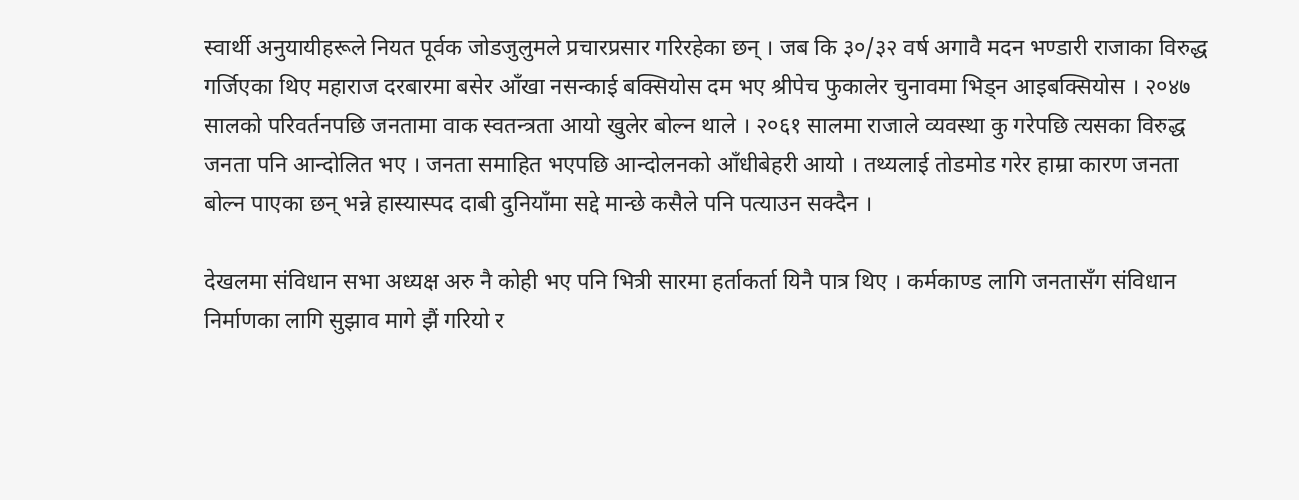स्वार्थी अनुयायीहरूले नियत पूर्वक जोडजुलुमले प्रचारप्रसार गरिरहेका छन् । जब कि ३०/३२ वर्ष अगावै मदन भण्डारी राजाका विरुद्ध गर्जिएका थिए महाराज दरबारमा बसेर आँखा नसन्काई बक्सियोस दम भए श्रीपेच फुकालेर चुनावमा भिड्न आइबक्सियोस । २०४७ सालको परिवर्तनपछि जनतामा वाक स्वतन्त्रता आयो खुलेर बोल्न थाले । २०६१ सालमा राजाले व्यवस्था कु गरेपछि त्यसका विरुद्ध जनता पनि आन्दोलित भए । जनता समाहित भएपछि आन्दोलनको आँधीबेहरी आयो । तथ्यलाई तोडमोड गरेर हाम्रा कारण जनता बोल्न पाएका छन् भन्ने हास्यास्पद दाबी दुनियाँमा सद्दे मान्छे कसैले पनि पत्याउन सक्दैन ।

देखलमा संविधान सभा अध्यक्ष अरु नै कोही भए पनि भित्री सारमा हर्ताकर्ता यिनै पात्र थिए । कर्मकाण्ड लागि जनतासँग संविधान निर्माणका लागि सुझाव मागे झैं गरियो र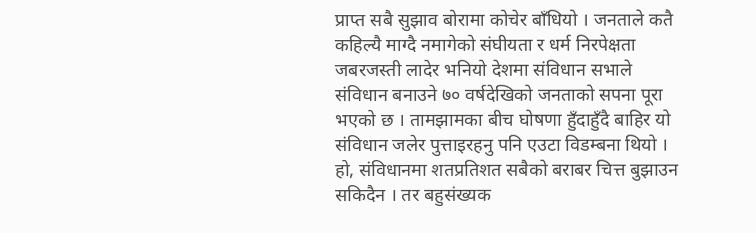प्राप्त सबै सुझाव बोरामा कोचेर बाँधियो । जनताले कतै कहिल्यै माग्दै नमागेको संघीयता र धर्म निरपेक्षता जबरजस्ती लादेर भनियो देशमा संविधान सभाले संविधान बनाउने ७० वर्षदेखिको जनताको सपना पूरा भएको छ । तामझामका बीच घोषणा हुँदाहुँदै बाहिर यो संविधान जलेर पुत्ताइरहनु पनि एउटा विडम्बना थियो । हो, संविधानमा शतप्रतिशत सबैको बराबर चित्त बुझाउन सकिदैन । तर बहुसंख्यक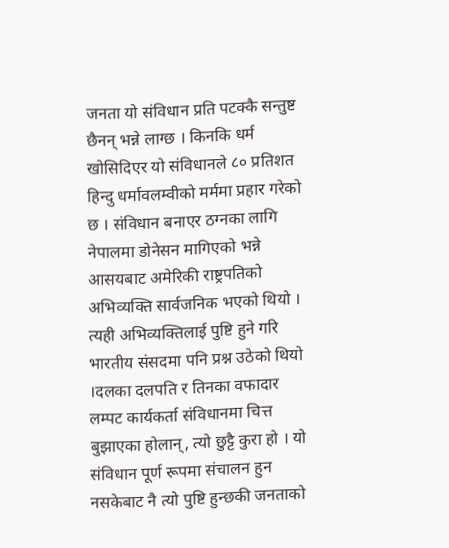जनता यो संविधान प्रति पटक्कै सन्तुष्ट छैनन् भन्ने लाग्छ । किनकि धर्म खोसिदिएर यो संविधानले ८० प्रतिशत हिन्दु धर्मावलम्वीको मर्ममा प्रहार गरेको छ । संविधान बनाएर ठग्नका लागि नेपालमा डोनेसन मागिएको भन्ने आसयबाट अमेरिकी राष्ट्रपतिको अभिव्यक्ति सार्वजनिक भएको थियो । त्यही अभिव्यक्तिलाई पुष्टि हुने गरि भारतीय संसदमा पनि प्रश्न उठेको थियो ।दलका दलपति र तिनका वफादार लम्पट कार्यकर्ता संविधानमा चित्त बुझाएका होलान्, त्यो छुट्टै कुरा हो । यो संविधान पूर्ण रूपमा संचालन हुन नसकेबाट नै त्यो पुष्टि हुन्छकी जनताको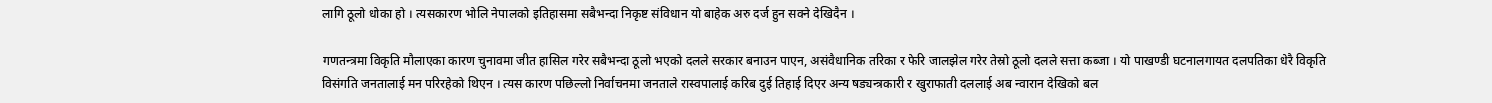लागि ठूलो धोका हो । त्यसकारण भोलि नेपालको इतिहासमा सबैभन्दा निकृष्ट संविधान यो बाहेक अरु दर्ज हुन सक्ने देखिदैन ।

गणतन्त्रमा विकृति मौलाएका कारण चुनावमा जीत हासिल गरेर सबैभन्दा ठूलो भएको दलले सरकार बनाउन पाएन, असंवैधानिक तरिका र फेरि जालझेल गरेर तेस्रो ठूलो दलले सत्ता कब्जा । यो पाखण्डी घटनालगायत दलपतिका धेरै विकृति विसंगति जनतालाई मन परिरहेको थिएन । त्यस कारण पछिल्लो निर्वाचनमा जनताले रास्वपालाई करिब दुई तिहाई दिएर अन्य षड्यन्त्रकारी र खुराफाती दललाई अब न्वारान देखिको बल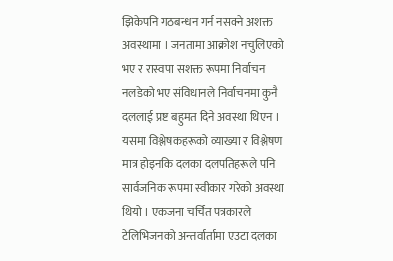झिकेपनि गठबन्धन गर्न नसक्ने अशक्त अवस्थामा । जनतामा आक्रोश नचुलिएको भए र रास्वपा सशक्त रूपमा निर्वाचन नलडेको भए संविधानले निर्वाचनमा कुनै दललाई प्रष्ट बहुमत दिने अवस्था थिएन । यसमा विश्लेषकहरूको व्याख्या र विश्लेषण मात्र होइनकि दलका दलपतिहरूले पनि सार्वजनिक रूपमा स्वीकार गरेको अवस्था थियो । एकजना चर्चित पत्रकारले टेलिभिजनको अन्तर्वार्तामा एउटा दलका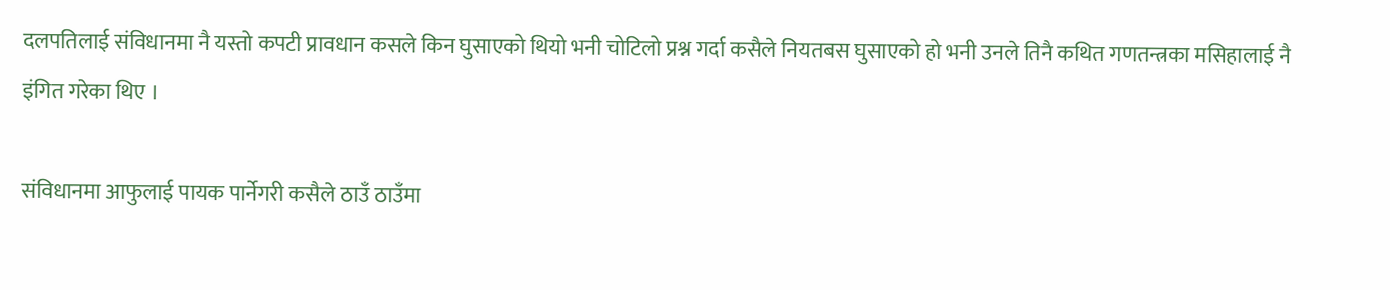दलपतिलाई संविधानमा नै यस्तो कपटी प्रावधान कसले किन घुसाएको थियो भनी चोटिलो प्रश्न गर्दा कसैले नियतबस घुसाएको हो भनी उनले तिनै कथित गणतन्त्रका मसिहालाई नै इंगित गरेका थिए ।

संविधानमा आफुलाई पायक पार्नेगरी कसैले ठाउँ ठाउँमा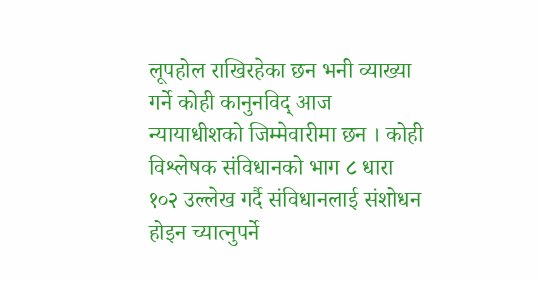लूपहोल राखिरहेका छन भनी व्याख्या गर्ने कोही कानुनविद् आज न्यायाधीशको जिम्मेवारीमा छन । कोही विश्लेषक संविधानको भाग ८ धारा १०२ उल्लेख गर्दै संविधानलाई संशोधन होइन च्यात्नुपर्ने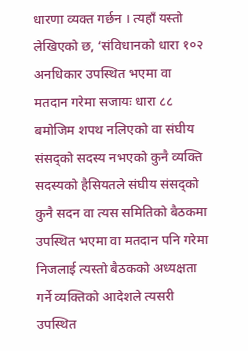धारणा व्यक्त गर्छन । त्यहाँ यस्तो लेखिएको छ, ‘संविधानको धारा १०२ अनधिकार उपस्थित भएमा वा मतदान गरेमा सजायः धारा ८८ बमोजिम शपथ नलिएको वा संघीय संसद्को सदस्य नभएको कुनै व्यक्ति सदस्यको हैसियतले संघीय संसद्को कुनै सदन वा त्यस समितिको बैठकमा उपस्थित भएमा वा मतदान पनि गरेमा निजलाई त्यस्तो बैठकको अध्यक्षता गर्ने व्यक्तिको आदेशले त्यसरी उपस्थित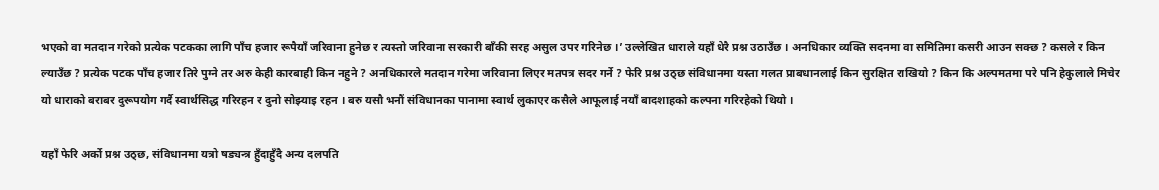भएको वा मतदान गरेको प्रत्येक पटकका लागि पाँच हजार रूपैयाँ जरिवाना हुनेछ र त्यस्तो जरिवाना सरकारी बाँकी सरह असुल उपर गरिनेछ ।’ उल्लेखित धाराले यहाँ धेरै प्रश्न उठाउँछ । अनधिकार व्यक्ति सदनमा वा समितिमा कसरी आउन सक्छ ? कसले र किन ल्याउँछ ? प्रत्येक पटक पाँच हजार तिरे पुग्ने तर अरु केही कारबाही किन नहुने ? अनधिकारले मतदान गरेमा जरिवाना लिएर मतपत्र सदर गर्ने ? फेरि प्रश्न उठ्छ संविधानमा यस्ता गलत प्राबधानलाई किन सुरक्षित राखियो ? किन कि अल्पमतमा परे पनि हेकुलाले मिचेर यो धाराको बराबर दुरूपयोग गर्दै स्वार्थसिद्ध गरिरहन र दुनो सोझ्याइ रहन । बरु यसौ भनौं संविधानका पानामा स्वार्थ लुकाएर कसैले आफूलाई नयाँ बादशाहको कल्पना गरिरहेको थियो ।

यहाँ फेरि अर्को प्रश्न उठ्छ, संविधानमा यत्रो षड्यन्त्र हुँदाहुँदै अन्य दलपति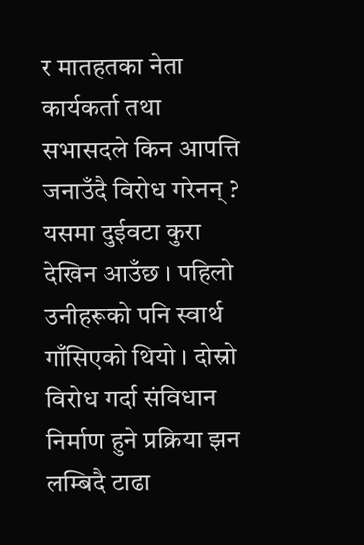र मातहतका नेता कार्यकर्ता तथा सभासदले किन आपत्ति जनाउँदै विरोध गरेनन् ? यसमा दुईवटा कुरा देखिन आउँछ । पहिलो उनीहरूको पनि स्वार्थ गाँसिएको थियो । दोस्रो विरोध गर्दा संविधान निर्माण हुने प्रक्रिया झन लम्बिदै टाढा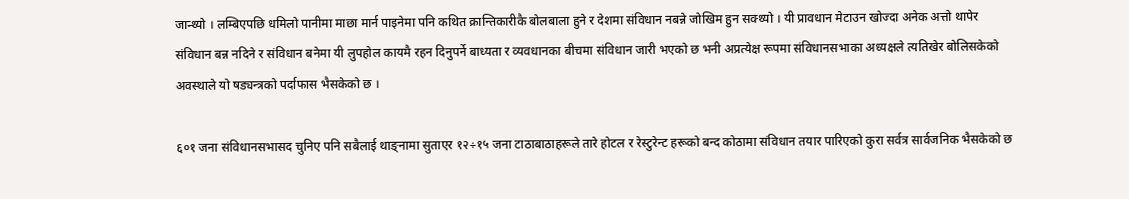जान्थ्यो । लम्बिएपछि धमिलो पानीमा माछा मार्न पाइनेमा पनि कथित क्रान्तिकारीकै बोलबाला हुने र देशमा संविधान नबन्ने जोखिम हुन सक्थ्यो । यी प्रावधान मेटाउन खोज्दा अनेक अत्तो थापेर संविधान बन्न नदिने र संविधान बनेमा यी लुपहोल कायमै रहन दिनुपर्ने बाध्यता र व्यवधानका बीचमा संविधान जारी भएको छ भनी अप्रत्येक्ष रूपमा संविधानसभाका अध्यक्षले त्यतिखेर बोलिसकेको अवस्थाले यो षड्यन्त्रको पर्दाफास भैसकेको छ ।

६०१ जना संविधानसभासद चुनिए पनि सबैलाई थाङ्नामा सुताएर १२÷१५ जना टाठाबाठाहरूले तारे होटल र रेस्टुरेन्ट हरूको बन्द कोठामा संविधान तयार पारिएको कुरा सर्वत्र सार्वजनिक भैसकेको छ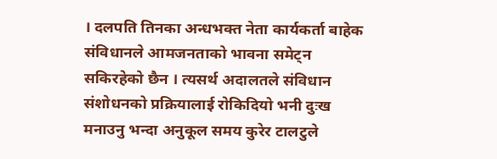। दलपति तिनका अन्धभक्त नेता कार्यकर्ता बाहेक संविधानले आमजनताको भावना समेट्न सकिरहेको छैन । त्यसर्थ अदालतले संविधान संशोधनको प्रक्रियालाई रोकिदियो भनी दुःख मनाउनु भन्दा अनुकूल समय कुरेर टालटुले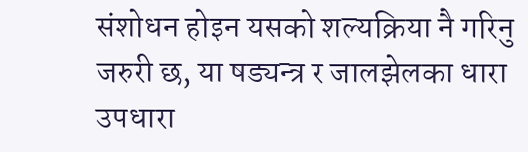संशोधन होइन यसको शल्यक्रिया नै गरिनु जरुरी छ, या षड्यन्त्र र जालझेलका धारा उपधारा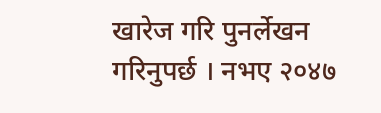खारेज गरि पुनर्लेखन गरिनुपर्छ । नभए २०४७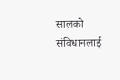सालको संविधानलाई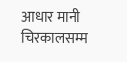आधार मानी चिरकालसम्म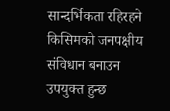सान्दर्भिकता रहिरहने किसिमको जनपक्षीय संविधान बनाउन उपयुक्त हुन्छ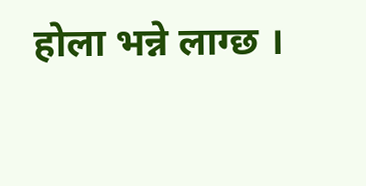होला भन्ने लाग्छ ।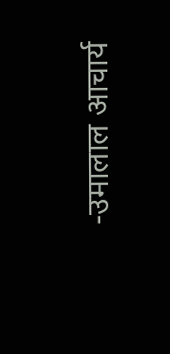-उमालाल आचार्य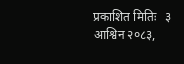प्रकाशित मितिः   ३ आश्विन २०८३,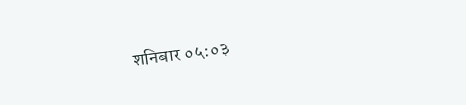शनिबार ०५:०३